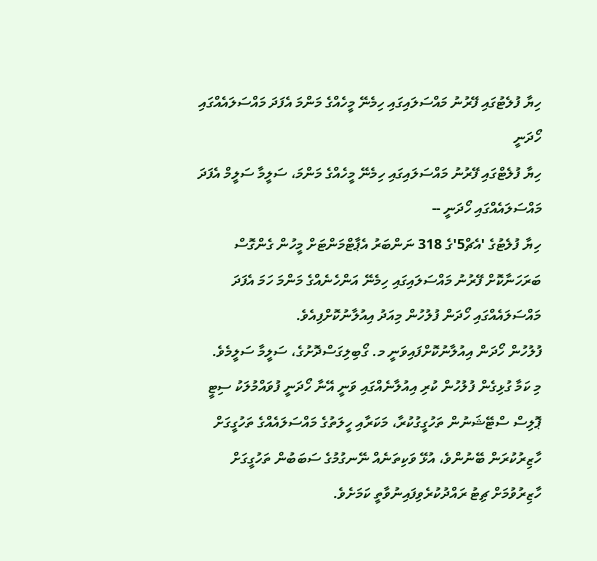ހިޔާ ފުލެޓުގައި ފޭރުނު މައްސަލައިގައި ހިމެނޭ މީހެއްގެ މަންމަ އެފަދަ މައްސަލައެއްގައި ހޯދަނީ
ހިޔާ ފުލެޓްގައި ފޭރުނު މައްސަލައިގައި ހިމެނޭ މީހެއްގެ މަންމަ، ސަލީމާ ސަލީމް އެފަދަ މައްސަލައެއްގައި ހޯދަނީ --
ހިޔާ ފުލެޓުގެ 'އެޗް5'ގެ 318 ނަންބަރު އެޕާޓްމަންޓަށް މީހުން ގެންގޮސް ބަރަހަނާކޮށް ފޭރުނު މައްސަލައިގައި ހިމެނޭ އަންހެނެއްގެ މަންމަ ހަމަ އެފަދަ މައްސަލައެއްގައި ހޯދަން ފުލުހުން މިއަދު އިއުލާނުކޮށްފިއެވެ.
ފުލުހުން ހޯދަން އިއުލާނުކޮށްފައިވަނީ މ. ގޯބިލިގަސްދޮށުގެ، ސަލީމާ ސަލީމެވެ.
މި ކަމާ ގުޅިގެން ފުލުހުން ކުރި އިއުލާނެއްގައި ވަނީ އޭނާ ހޯދަނީ ފުވައްމުލަކު ސިޓީ ޕޮލިސް ސްޓޭޝަނުން ތަހުގީގުކުރާ، މަކަރާއި ހީލަތުގެ މައްސަލައެއްގެ ތަހުގީގަށް ހާޒިރުކުރަން ބޭނުންވެ، އުޅޭ ވަކިތަނެއް ނޭނގުމުގެ ސަބަބުން ތަހުގީގަށް ހާޒިރުވުމަށް ޗިޓު ރައްދުކުރެވިފައިނުވާތީ ކަމަށެވެ.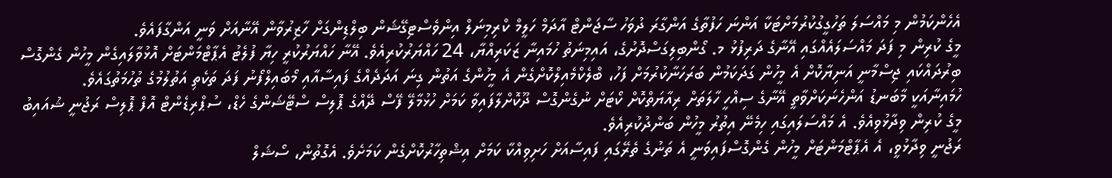އެހެންކަމުން މި މައްސަލަ ތަހުގީގުކުރުމަށްޓަކާ އަންނަ ހަފުތާގެ އަންގާރަ ދުވަހު ސާޖަންޓް އާދަމް ހަލީމް ކްރިމިނަލް އިންވެސްޓިގޭޝަން ބިލްޑިންގަށް ހާޒިރުވާން އޭނާއަށް ވަނީ އަންގާފައެވެ.
މީގެ ކުރިން މި ފަދަ މައްސަލައެއްގައި އޭނާގެ ދަރިފުޅު މ. ގޯންބިލިގަސްދޮށުގެ، އައިމިނަތު ހުމައިނާ ޒަކަރިއްޔާ، 24 ހައްޔަރުކުރިއެވެ. އޭނާ ހައްޔަރުކުރީ ހިޔާ ފުލެޓު އެޕާޓްމަންޓަށް އޮޅުވާލައިގެން މީހުން ގެންގޮސް ބިރުދައްކައި ޖިސްމާނީ އަނިޔާކޮށް އެ މީހުން ގަދަކަމުން ބަރަހަނާކުރުމަށް ފަހު، ބްލެކްމެއިލްކޮށްގެން އެ މީހުންގެ އަތުން ގިނަ އަދަދެއްގެ ފައިސާއާއި މޯބައިލްފޯނު ފަދަ ތަކެތި އަތުލުމުގެ ތުހުމަތުގައެވެ.
ހުމައިނާއަކީ މާބަނޑު އަންހެނަކަށްވާތީ އޭނާގެ ސިއްހީ ހާލަތަށް ރިއާޔަތްކޮށް ކޯޓަށް ނުގެންގޮސް ދޫކޮށްލާފައިވާ ކަމަށް ހުޅުމާލޭ ފޭސް ދޭއްގެ ޕޮލިސް ސްޓޭޝަންގެ ހެޑް، ސުޕްރިޑެންޓް އޮފް ޕޮލިސް ރަޖުނީ ޝުއައިބު މީގެ ކުރިން ވިދާޅުވިއެވެ. އެ މައްސަލައިގައި ހިމެނޭ އިތުރު މީހުން ބަންދުކުރިއެވެ.
ރަޖުނީ ވިދާޅުވީ، އެ އެޕާޓްމަންޓަށް މީހުން ގެންގޮސްފައިވަނީ އެ ތަނުގެ ތެރޭގައި ފައިސާއަށް ހަށިވިއްކާ ކަމަށް އިޝްތިހާރުކޮށްގެން ކަމަށެވެ. އެގޮތުން، ސޯޝަލް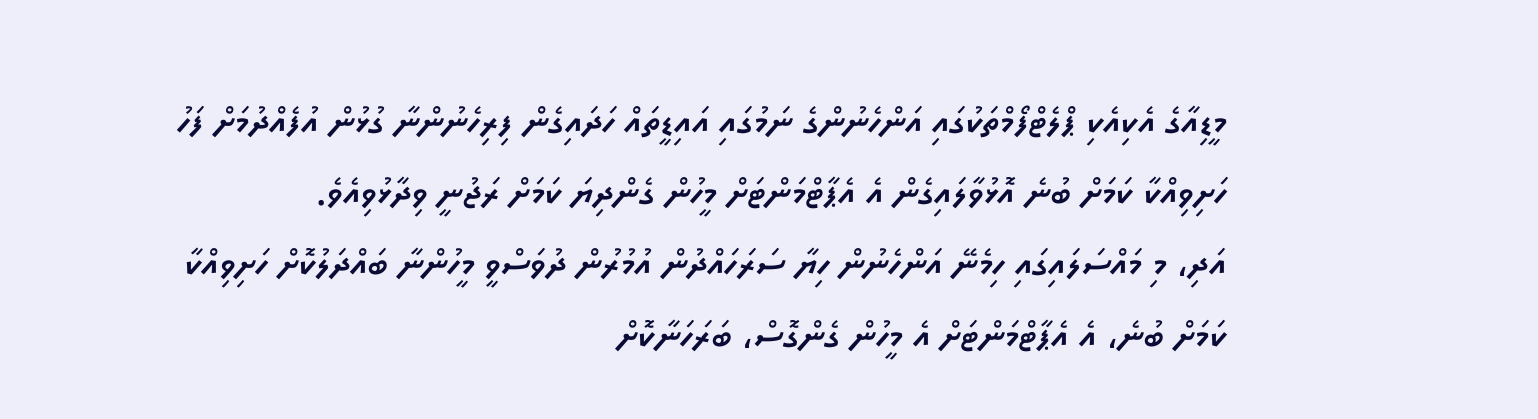މީޑިއާގެ އެކިއެކި ޕްލެޓްފޯމްތަކުގައި އަންހެނުންގެ ނަމުގައި އައިޑީތައް ހަދައިގެން ފިރިހެނުންނާ ގުޅުން އުފެއްދުމަށް ފަހު ހަށިވިއްކާ ކަމަށް ބުނެ އޮޅުވާލައިގެން އެ އެޕާޓްމަންޓަށް މީހުން ގެންދިޔަ ކަމަށް ރަޖުނީ ވިދާޅުވިއެވެ.
އަދި، މި މައްސަލައިގައި ހިމެނޭ އަންހެނުން ހިޔާ ސަރަހައްދުން އުމުރުން ދުވަސްވީ މީހުންނާ ބައްދަލުކޮށް ހަށިވިއްކާ ކަމަށް ބުނެ، އެ އެޕާޓްމަންޓަށް އެ މީހުން ގެންގޮސް، ބަރަހަނާކޮށް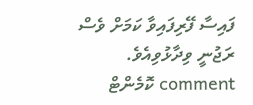ފައިސާ ފޭރިފައިވާ ކަމަށް ވެސް ރަޖުނީ ވިދާޅުވިއެވެ.
comment ކޮމެންޓް